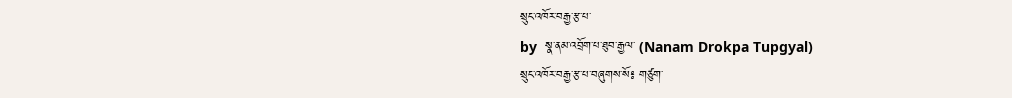སྲུང་འཁོར་བརྒྱ་རྩ་པ་
by  སྣ་ནམ་འབྲོག་པ་ཐུབ་རྒྱལ་ (Nanam Drokpa Tupgyal)
སྲུང་འཁོར་བརྒྱ་རྩ་པ་བཞུགས་སོ༔ གཙུག་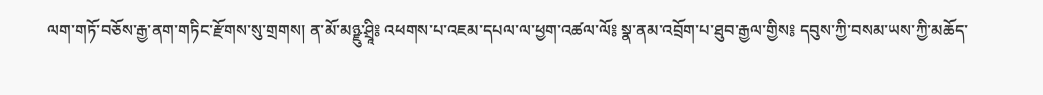ལག་གཏོ་བཅོས་རྒྱ་ནག་གཏིང་རྫོགས་སུ་གྲགས། ན་མོ་མཉྫུ་ཤྲཱི༔ འཕགས་པ་འཇམ་དཔལ་ལ་ཕྱག་འཚལ་ལོ༔ སྣ་ནམ་འབྲོག་པ་ཐུབ་རྒྱལ་གྱིས༔ དབུས་ཀྱི་བསམ་ཡས་ཀྱི་མཆོད་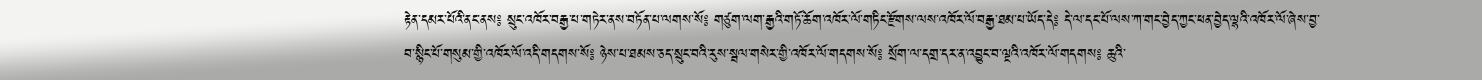རྟེན་དམར་པོའི་ནང་ནས༔ སྲུང་འཁོར་བརྒྱ་པ་གཏེར་ནས་བཏོན་པ་ལགས་སོ༔ གཙུག་ལག་རྒྱའི་གཏོ་ཆོག་འཁོར་ལོ་གཏིང་རྫོགས་ལས་འཁོར་ལོ་བརྒྱ་ཐམ་པ་ཡོད་དེ༔ དེ་ལ་དང་པོ་ལས་ཀ་གང་བྱེད་ཀྱང་ཕན་བྱེད་ལྷའི་འཁོར་ལོ་ཞེས་བྱ་བ་སྙིང་པོ་གསུམ་གྱི་འཁོར་ལོ་འདི་གདགས་སོ༔ ཉེས་པ་ཐམས་ཅད་སྲུང་བའི་རུས་སྦལ་གསེར་གྱི་འཁོར་ལོ་གདགས་སོ༔ སྲོག་ལ་དགྲ་དར་ན་འབྱུང་བ་ལྔའི་འཁོར་ལོ་གདགས༔ ཆུའི་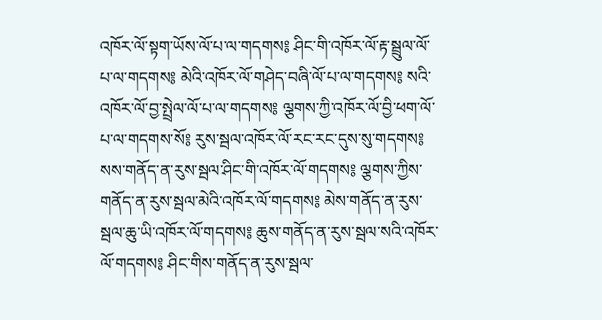འཁོར་ལོ་སྟག་ཡོས་ལོ་པ་ལ་གདགས༔ ཤིང་གི་འཁོར་ལོ་རྟ་སྦྲུལ་ལོ་པ་ལ་གདགས༔ མེའི་འཁོར་ལོ་གཤེད་བཞི་ལོ་པ་ལ་གདགས༔ སའི་འཁོར་ལོ་བྱ་སྤྲེལ་ལོ་པ་ལ་གདགས༔ ལྕགས་ཀྱི་འཁོར་ལོ་བྱི་ཕག་ལོ་པ་ལ་གདགས་སོ༔ རུས་སྦལ་འཁོར་ལོ་རང་རང་དུས་སུ་གདགས༔ སས་གནོད་ན་རུས་སྦལ་ཤིང་གི་འཁོར་ལོ་གདགས༔ ལྕགས་ཀྱིས་གནོད་ན་རུས་སྦལ་མེའི་འཁོར་ལོ་གདགས༔ མེས་གནོད་ན་རུས་སྦལ་ཆུ་ཡི་འཁོར་ལོ་གདགས༔ ཆུས་གནོད་ན་རུས་སྦལ་སའི་འཁོར་ལོ་གདགས༔ ཤིང་གིས་གནོད་ན་རུས་སྦལ་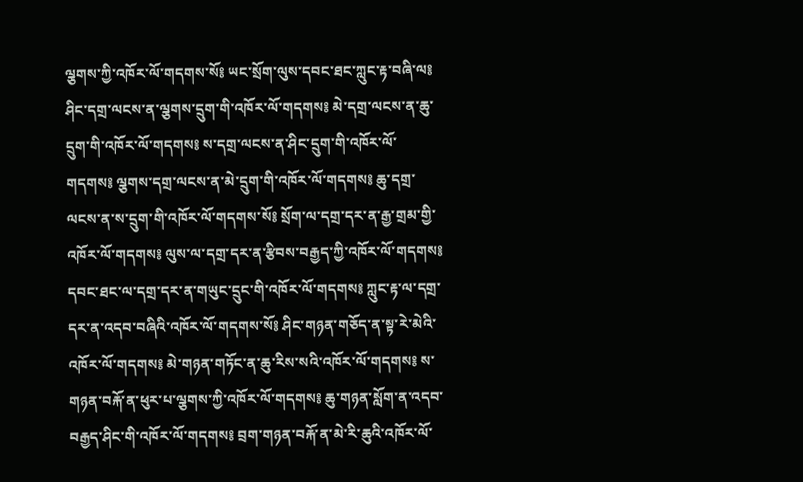ལྕགས་ཀྱི་འཁོར་ལོ་གདགས་སོ༔ ཡང་སྲོག་ལུས་དབང་ཐང་ཀླུང་རྟ་བཞི་ལ༔ ཤིང་དགྲ་ལངས་ན་ལྕགས་དྲུག་གི་འཁོར་ལོ་གདགས༔ མེ་དགྲ་ལངས་ན་ཆུ་དྲུག་གི་འཁོར་ལོ་གདགས༔ ས་དགྲ་ལངས་ན་ཤིང་དྲུག་གི་འཁོར་ལོ་གདགས༔ ལྕགས་དགྲ་ལངས་ན་མེ་དྲུག་གི་འཁོར་ལོ་གདགས༔ ཆུ་དགྲ་ལངས་ན་ས་དྲུག་གི་འཁོར་ལོ་གདགས་སོ༔ སྲོག་ལ་དགྲ་དར་ན་རྒྱ་གྲམ་གྱི་འཁོར་ལོ་གདགས༔ ལུས་ལ་དགྲ་དར་ན་རྩིབས་བརྒྱད་ཀྱི་འཁོར་ལོ་གདགས༔ དབང་ཐང་ལ་དགྲ་དར་ན་གཡུང་དྲུང་གི་འཁོར་ལོ་གདགས༔ ཀླུང་རྟ་ལ་དགྲ་དར་ན་འདབ་བཞིའི་འཁོར་ལོ་གདགས་སོ༔ ཤིང་གཉན་གཅོད་ན་སྟ་རེ་མེའི་འཁོར་ལོ་གདགས༔ མེ་གཉན་གཏོང་ན་ཆུ་རིས་སའི་འཁོར་ལོ་གདགས༔ ས་གཉན་བརྐོ་ན་ཕུར་པ་ལྕགས་ཀྱི་འཁོར་ལོ་གདགས༔ ཆུ་གཉན་སློག་ན་འདབ་བརྒྱད་ཤིང་གི་འཁོར་ལོ་གདགས༔ བྲག་གཉན་བརྐོ་ན་མེ་རི་ཆུའི་འཁོར་ལོ་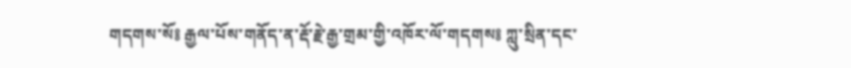གདགས་སོ༔ རྒྱལ་པོས་གནོད་ན་རྡོ་རྗེ་རྒྱ་གྲམ་གྱི་འཁོར་ལོ་གདགས༔ ཀླུ་སྲིན་དང་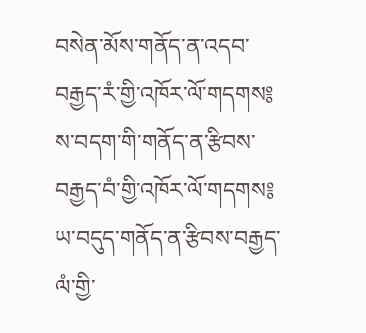བསེན་མོས་གནོད་ན་འདབ་བརྒྱད་རཾ་གྱི་འཁོར་ལོ་གདགས༔ ས་བདག་གི་གནོད་ན་རྩིབས་བརྒྱད་བཾ་གྱི་འཁོར་ལོ་གདགས༔ ཡ་བདུད་གནོད་ན་རྩིབས་བརྒྱད་ལཾ་གྱི་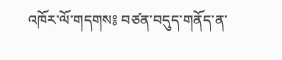འཁོར་ལོ་གདགས༔ བཙན་བདུད་གནོད་ན་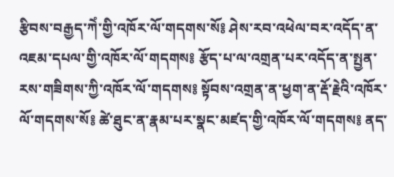རྩིབས་བརྒྱད་ཀེཾ་གྱི་འཁོར་ལོ་གདགས་སོ༔ ཤེས་རབ་འཕེལ་བར་འདོད་ན་འཇམ་དཔལ་གྱི་འཁོར་ལོ་གདགས༔ རྩོད་པ་ལ་འགྲན་པར་འདོད་ན་སྤྱན་རས་གཟིགས་ཀྱི་འཁོར་ལོ་གདགས༔ སྟོབས་འགྲན་ན་ཕྱག་ན་རྡོ་རྗེའི་འཁོར་ལོ་གདགས་སོ༔ ཚེ་ཐུང་ན་རྣམ་པར་སྣང་མཛད་གྱི་འཁོར་ལོ་གདགས༔ ནད་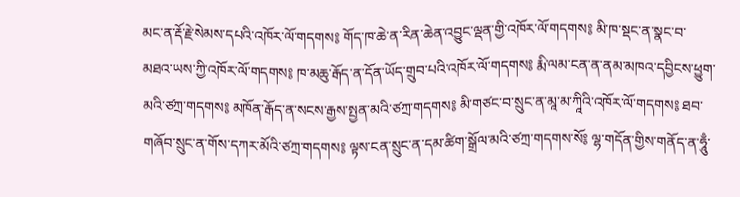མང་ན་རྡོ་རྗེ་སེམས་དཔའི་འཁོར་ལོ་གདགས༔ གོད་ཁ་ཆེ་ན་རིན་ཆེན་འབྱུང་ལྡན་གྱི་འཁོར་ལོ་གདགས༔ མི་ཁ་སྡང་ན་སྣང་བ་མཐའ་ཡས་ཀྱི་འཁོར་ལོ་གདགས༔ ཁ་མཆུ་རྒོད་ན་དོན་ཡོད་གྲུབ་པའི་འཁོར་ལོ་གདགས༔ རྨི་ལམ་ངན་ན་ནམ་མཁའ་དབྱིངས་ཕྱུག་མའི་ཙཀྲ་གདགས༔ མཁོན་རྒོད་ན་སངས་རྒྱས་སྤྱན་མའི་ཙཀྲ་གདགས༔ མི་གཙང་བ་སྲུང་ན་མཱ་མ་ཀཱིའི་འཁོར་ལོ་གདགས༔ ཐབ་གཞོབ་སྲུང་ན་གོས་དཀར་མོའི་ཙཀྲ་གདགས༔ ལྟས་ངན་སྲུང་ན་དམ་ཚིག་སྒྲོལ་མའི་ཙཀྲ་གདགས་སོ༔ ལྷ་གདོན་གྱིས་གནོད་ན་ཧཱུྃ་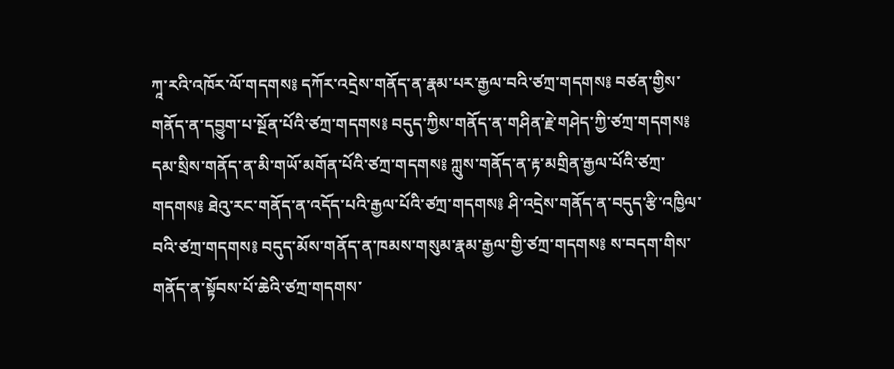ཀཱ་རའི་འཁོར་ལོ་གདགས༔ དཀོར་འདྲེས་གནོད་ན་རྣམ་པར་རྒྱལ་བའི་ཙཀྲ་གདགས༔ བཙན་གྱིས་གནོད་ན་དབྱུག་པ་སྔོན་པོའི་ཙཀྲ་གདགས༔ བདུད་ཀྱིས་གནོད་ན་གཤིན་རྗེ་གཤེད་ཀྱི་ཙཀྲ་གདགས༔ དམ་སྲིས་གནོད་ན་མི་གཡོ་མགོན་པོའི་ཙཀྲ་གདགས༔ ཀླུས་གནོད་ན་རྟ་མགྲིན་རྒྱལ་པོའི་ཙཀྲ་གདགས༔ ཐེའུ་རང་གནོད་ན་འདོད་པའི་རྒྱལ་པོའི་ཙཀྲ་གདགས༔ ཤི་འདྲེས་གནོད་ན་བདུད་རྩི་འཁྱིལ་བའི་ཙཀྲ་གདགས༔ བདུད་མོས་གནོད་ན་ཁམས་གསུམ་རྣམ་རྒྱལ་གྱི་ཙཀྲ་གདགས༔ ས་བདག་གིས་གནོད་ན་སྟོབས་པོ་ཆེའི་ཙཀྲ་གདགས་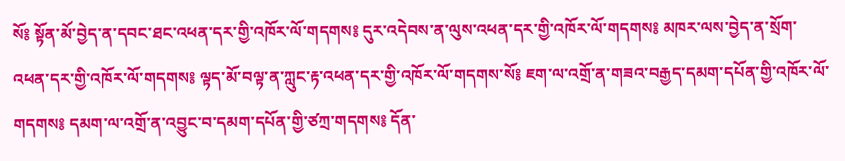སོ༔ སྟོན་མོ་བྱེད་ན་དབང་ཐང་འཕན་དར་གྱི་འཁོར་ལོ་གདགས༔ དུར་འདེབས་ན་ལུས་འཕན་དར་གྱི་འཁོར་ལོ་གདགས༔ མཁར་ལས་བྱེད་ན་སྲོག་འཕན་དར་གྱི་འཁོར་ལོ་གདགས༔ ལྟད་མོ་བལྟ་ན་ཀླུང་རྟ་འཕན་དར་གྱི་འཁོར་ལོ་གདགས་སོ༔ ཇག་ལ་འགྲོ་ན་གཟའ་བརྒྱད་དམག་དཔོན་གྱི་འཁོར་ལོ་གདགས༔ དམག་ལ་འགྲོ་ན་འབྱུང་བ་དམག་དཔོན་གྱི་ཙཀྲ་གདགས༔ དོན་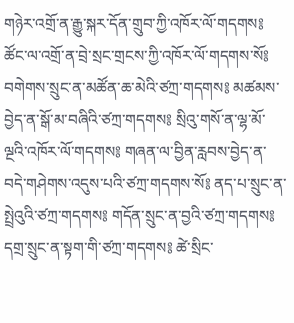གཉེར་འགྲོ་ན་རྒྱུ་སྐར་དོན་གྲུབ་ཀྱི་འཁོར་ལོ་གདགས༔ ཚོང་ལ་འགྲོ་ན་བྲེ་སྲང་གྲངས་ཀྱི་འཁོར་ལོ་གདགས་སོ༔ བགེགས་སྲུང་ན་མཚོན་ཆ་མེའི་ཙཀྲ་གདགས༔ མཚམས་བྱེད་ན་སྒོ་མ་བཞིའི་ཙཀྲ་གདགས༔ སྲིའུ་གསོ་ན་ལྷ་མོ་ལྔའི་འཁོར་ལོ་གདགས༔ གཞན་ལ་བྱིན་རླབས་བྱེད་ན་བདེ་གཤེགས་འདུས་པའི་ཙཀྲ་གདགས་སོ༔ ནད་པ་སྲུང་ན་སྤྲེའུའི་ཙཀྲ་གདགས༔ གདོན་སྲུང་ན་བྱའི་ཙཀྲ་གདགས༔ དགྲ་སྲུང་ན་སྟག་གི་ཙཀྲ་གདགས༔ ཚེ་སྲིང་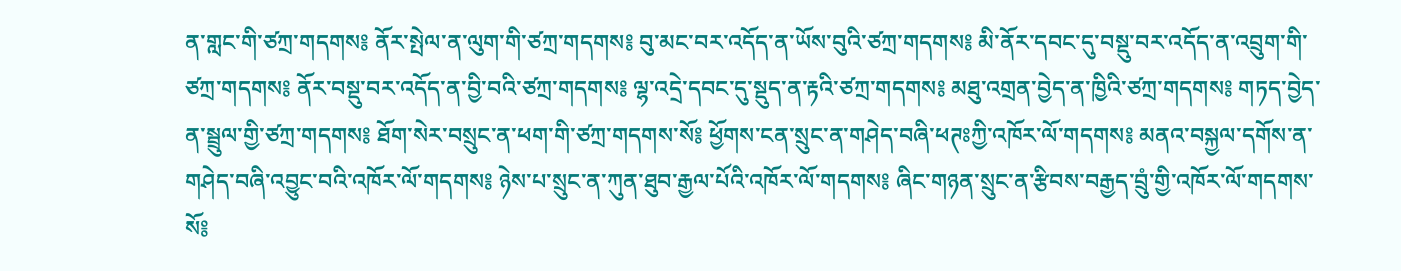ན་གླང་གི་ཙཀྲ་གདགས༔ ནོར་སྤེལ་ན་ལུག་གི་ཙཀྲ་གདགས༔ བུ་མང་བར་འདོད་ན་ཡོས་བུའི་ཙཀྲ་གདགས༔ མི་ནོར་དབང་དུ་བསྡུ་བར་འདོད་ན་འབྲུག་གི་ཙཀྲ་གདགས༔ ནོར་བསྡུ་བར་འདོད་ན་བྱི་བའི་ཙཀྲ་གདགས༔ ལྷ་འདྲེ་དབང་དུ་སྡུད་ན་རྟའི་ཙཀྲ་གདགས༔ མཐུ་འགྲན་བྱེད་ན་ཁྱིའི་ཙཀྲ་གདགས༔ གཏད་བྱེད་ན་སྦྲུལ་གྱི་ཙཀྲ་གདགས༔ ཐོག་སེར་བསྲུང་ན་ཕག་གི་ཙཀྲ་གདགས་སོ༔ ཕྱོགས་ངན་སྲུང་ན་གཤེད་བཞི་ཕཊཿཀྱི་འཁོར་ལོ་གདགས༔ མནའ་བསྐྱལ་དགོས་ན་གཤེད་བཞི་འབྱུང་བའི་འཁོར་ལོ་གདགས༔ ཉེས་པ་སྲུང་ན་ཀུན་ཐུབ་རྒྱལ་པོའི་འཁོར་ལོ་གདགས༔ ཞིང་གཉན་སྲུང་ན་རྩིབས་བརྒྱད་བྲུཾ་གྱི་འཁོར་ལོ་གདགས་སོ༔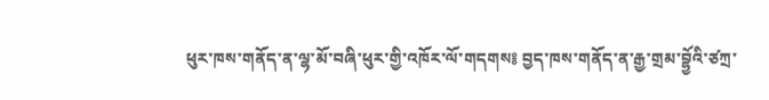ཕུར་ཁས་གནོད་ན་ལྷ་མོ་བཞི་ཕུར་གྱི་འཁོར་ལོ་གདགས༔ བྱད་ཁས་གནོད་ན་རྒྱ་གྲམ་བྷྱོའི་ཙཀྲ་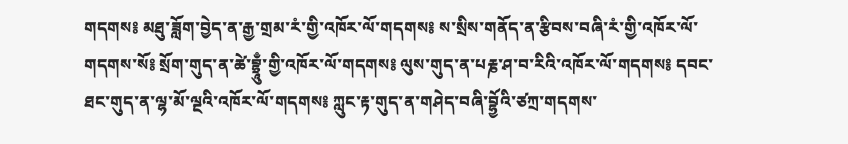གདགས༔ མཐུ་ཟློག་བྱེད་ན་རྒྱ་གྲམ་རཾ་གྱི་འཁོར་ལོ་གདགས༔ ས་སྲིས་གནོད་ན་རྩིབས་བཞི་རཾ་གྱི་འཁོར་ལོ་གདགས་སོ༔ སྲོག་གུད་ན་ཚེ་བྷྲཱུྃ་གྱི་འཁོར་ལོ་གདགས༔ ལུས་གུད་ན་པརྞ་ཤ་བ་རིའི་འཁོར་ལོ་གདགས༔ དབང་ཐང་གུད་ན་ལྷ་མོ་ལྔའི་འཁོར་ལོ་གདགས༔ ཀླུང་རྟ་གུད་ན་གཤེད་བཞི་བྷྱོའི་ཙཀྲ་གདགས་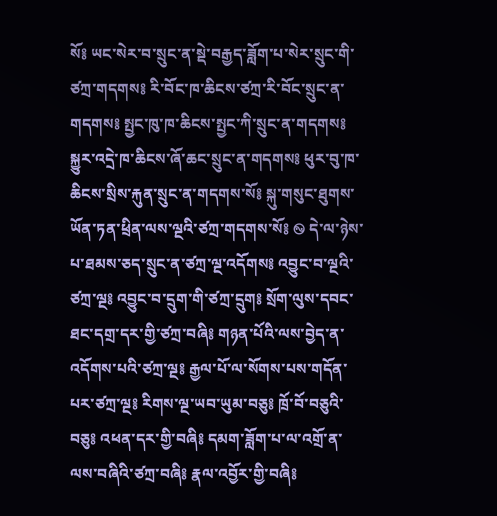སོ༔ ཡང་སེར་བ་སྲུང་ན་སྡེ་བརྒྱད་ཟློག་པ་སེར་སྲུང་གི་ཙཀྲ་གདགས༔ རི་བོང་ཁ་ཆིངས་ཙཀྲ་རི་བོང་སྲུང་ན་གདགས༔ སྤྱང་ཁུ་ཁ་ཆིངས་སྤྱང་ཀི་སྲུང་ན་གདགས༔ སྐྱུར་འདྲེ་ཁ་ཆིངས་ཞོ་ཆང་སྲུང་ན་གདགས༔ ཕུར་བུ་ཁ་ཆིངས་སྲིས་རྐུན་སྲུང་ན་གདགས་སོ༔ སྐུ་གསུང་ཐུགས་ཡོན་ཏན་ཕྲིན་ལས་ལྔའི་ཙཀྲ་གདགས་སོ༔ ࿊ དེ་ལ་ཉེས་པ་ཐམས་ཅད་སྲུང་ན་ཙཀྲ་ལྔ་འདོགས༔ འབྱུང་བ་ལྔའི་ཙཀྲ་ལྔ༔ འབྱུང་བ་དྲུག་གི་ཙཀྲ་དྲུག༔ སྲོག་ལུས་དབང་ཐང་དགྲ་དར་གྱི་ཙཀྲ་བཞི༔ གཉན་པོའི་ལས་བྱེད་ན་འདོགས་པའི་ཙཀྲ་ལྔ༔ རྒྱལ་པོ་ལ་སོགས་པས་གདོན་པར་ཙཀྲ་ལྔ༔ རིགས་ལྔ་ཡབ་ཡུམ་བཅུ༔ ཁྲོ་བོ་བཅུའི་བཅུ༔ འཕན་དར་གྱི་བཞི༔ དམག་ཟློག་པ་ལ་འགྲོ་ན་ལས་བཞིའི་ཙཀྲ་བཞི༔ རྣལ་འབྱོར་གྱི་བཞི༔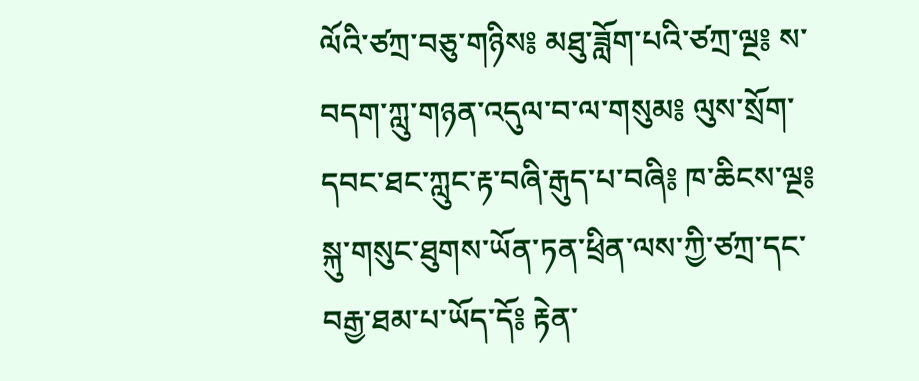ལོའི་ཙཀྲ་བཅུ་གཉིས༔ མཐུ་ཟློག་པའི་ཙཀྲ་ལྔ༔ ས་བདག་ཀླུ་གཉན་འདུལ་བ་ལ་གསུམ༔ ལུས་སྲོག་དབང་ཐང་ཀླུང་རྟ་བཞི་རྒུད་པ་བཞི༔ ཁ་ཆིངས་ལྔ༔ སྐུ་གསུང་ཐུགས་ཡོན་ཏན་ཕྲིན་ལས་ཀྱི་ཙཀྲ་དང་བརྒྱ་ཐམ་པ་ཡོད་དོ༔ རྟེན་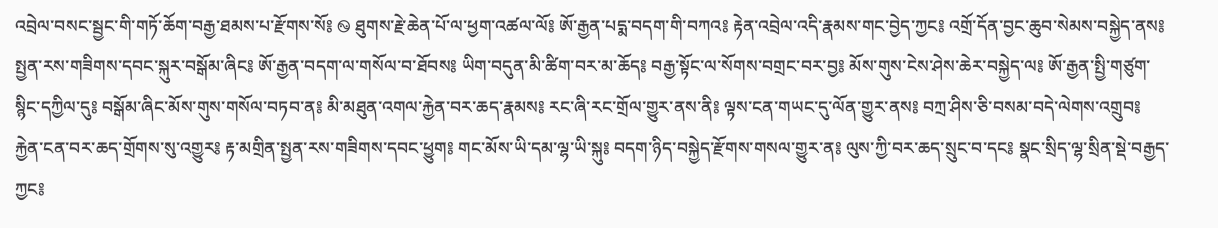འབྲེལ་བསང་སྦྱང་གི་གཏོ་ཆོག་བརྒྱ་ཐམས་པ་རྫོགས་སོ༔ ࿊ ཐུགས་རྗེ་ཆེན་པོ་ལ་ཕྱག་འཚལ་ལོ༔ ཨོ་རྒྱན་པདྨ་བདག་གི་བཀའ༔ རྟེན་འབྲེལ་འདི་རྣམས་གང་བྱེད་ཀྱང༔ འགྲོ་དོན་བྱང་ཆུབ་སེམས་བསྐྱེད་ནས༔ སྤྱན་རས་གཟིགས་དབང་སྐུར་བསྒོམ་ཞིང༔ ཨོ་རྒྱན་བདག་ལ་གསོལ་བ་ཐོབས༔ ཡིག་བདུན་མི་ཚིག་བར་མ་ཆོད༔ བརྒྱ་སྟོང་ལ་སོགས་བགྲང་བར་བྱ༔ མོས་གུས་ངེས་ཤེས་ཆེར་བསྐྱེད་ལ༔ ཨོ་རྒྱན་སྤྱི་གཙུག་སྙིང་དཀྱིལ་དུ༔ བསྒོམ་ཞིང་མོས་གུས་གསོལ་བཏབ་ན༔ མི་མཐུན་འགལ་རྐྱེན་བར་ཆད་རྣམས༔ རང་ཞི་རང་གྲོལ་གྱུར་ནས་ནི༔ ལྟས་ངན་གཡང་དུ་ལོན་གྱུར་ནས༔ བཀྲ་ཤིས་ཅི་བསམ་བདེ་ལེགས་འགྲུབ༔ རྐྱེན་ངན་བར་ཆད་གྲོགས་སུ་འགྱུར༔ རྟ་མགྲིན་སྤྱན་རས་གཟིགས་དབང་ཕྱུག༔ གང་མོས་ཡི་དམ་ལྷ་ཡི་སྐུ༔ བདག་ཉིད་བསྐྱེད་རྫོགས་གསལ་གྱུར་ན༔ ལུས་ཀྱི་བར་ཆད་སྲུང་བ་དང༔ སྣང་སྲིད་ལྷ་སྲིན་སྡེ་བརྒྱད་ཀྱང༔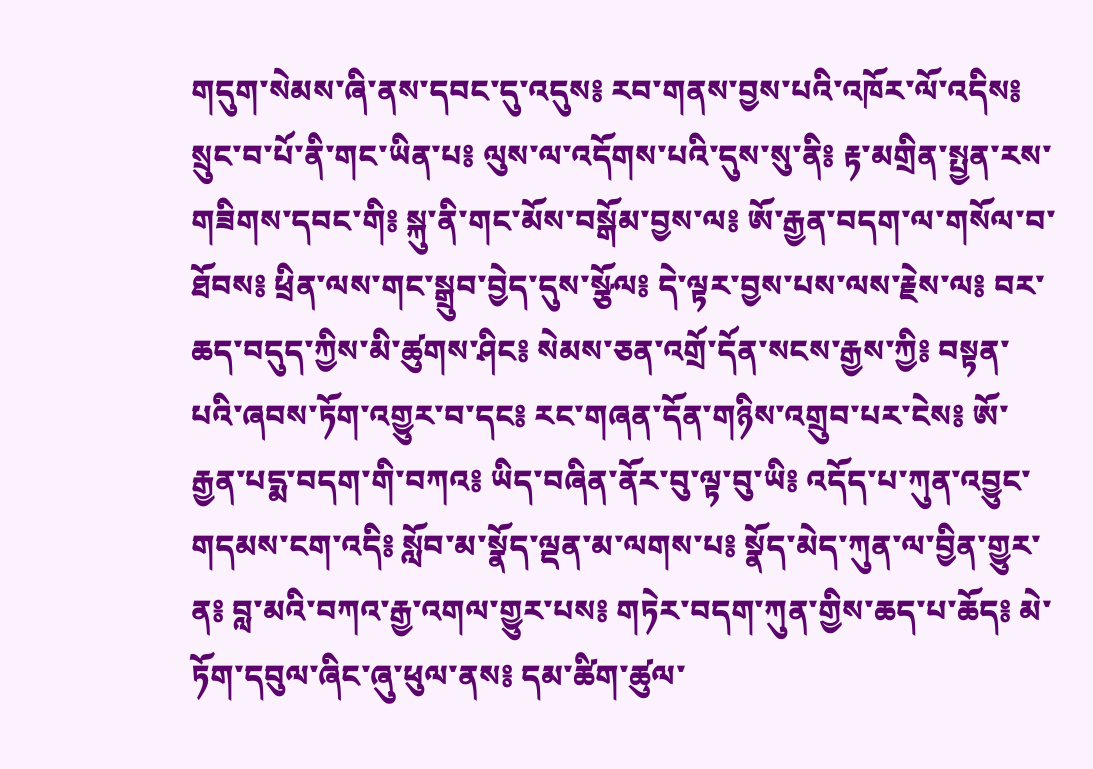གདུག་སེམས་ཞི་ནས་དབང་དུ་འདུས༔ རབ་གནས་བྱས་པའི་འཁོར་ལོ་འདིས༔ སྲུང་བ་པོ་ནི་གང་ཡིན་པ༔ ལུས་ལ་འདོགས་པའི་དུས་སུ་ནི༔ རྟ་མགྲིན་སྤྱན་རས་གཟིགས་དབང་གི༔ སྐུ་ནི་གང་མོས་བསྒོམ་བྱས་ལ༔ ཨོ་རྒྱན་བདག་ལ་གསོལ་བ་ཐོབས༔ ཕྲིན་ལས་གང་སྒྲུབ་བྱེད་དུས་སྩོལ༔ དེ་ལྟར་བྱས་པས་ལས་རྗེས་ལ༔ བར་ཆད་བདུད་ཀྱིས་མི་ཚུགས་ཤིང༔ སེམས་ཅན་འགྲོ་དོན་སངས་རྒྱས་ཀྱི༔ བསྟན་པའི་ཞབས་ཏོག་འགྱུར་བ་དང༔ རང་གཞན་དོན་གཉིས་འགྲུབ་པར་ངེས༔ ཨོ་རྒྱན་པདྨ་བདག་གི་བཀའ༔ ཡིད་བཞིན་ནོར་བུ་ལྟ་བུ་ཡི༔ འདོད་པ་ཀུན་འབྱུང་གདམས་ངག་འདི༔ སློབ་མ་སྣོད་ལྡན་མ་ལགས་པ༔ སྣོད་མེད་ཀུན་ལ་བྱིན་གྱུར་ན༔ བླ་མའི་བཀའ་རྒྱ་འགལ་གྱུར་པས༔ གཏེར་བདག་ཀུན་གྱིས་ཆད་པ་ཆོད༔ མེ་ཏོག་དབུལ་ཞིང་ཞུ་ཕུལ་ནས༔ དམ་ཚིག་ཚུལ་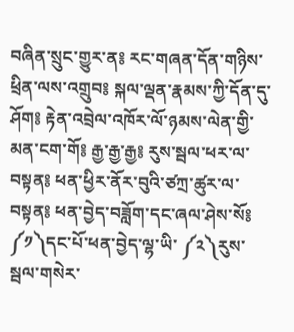བཞིན་སྲུང་གྱུར་ན༔ རང་གཞན་དོན་གཉིས་ཕྲིན་ལས་འགྲུབ༔ སྐལ་ལྡན་རྣམས་ཀྱི་དོན་དུ་ཤོག༔ རྟེན་འབྲེལ་འཁོར་ལོ་ཉམས་ལེན་གྱི་མན་ངག་གོ༔ རྒྱ་རྒྱ་རྒྱ༔ རུས་སྦལ་ཕར་ལ་བསྟན༔ ཕན་ཕྱིར་ནོར་བུའི་ཙཀྲ་ཚུར་ལ་བསྟན༔ ཕན་བྱེད་བཟློག་དང་ཞལ་ཤེས་སོ༔ ༼༡༽དང་པོ་ཕན་བྱེད་ལྷ་ཡི་ ༼༢༽རུས་སྦལ་གསེར་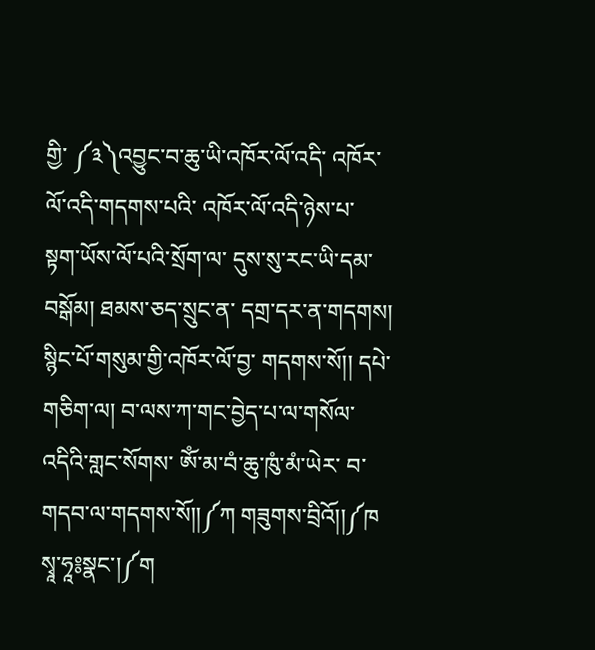གྱི་ ༼༣༽འབྱུང་བ་ཆུ་ཡི་འཁོར་ལོ་འདི་ འཁོར་ལོ་འདི་གདགས་པའི་ འཁོར་ལོ་འདི་ཉེས་པ་ སྟག་ཡོས་ལོ་པའི་སྲོག་ལ་ དུས་སུ་རང་ཡི་དམ་བསྒོམ། ཐམས་ཅད་སྲུང་ན་ དགྲ་དར་ན་གདགས། སྙིང་པོ་གསུམ་གྱི་འཁོར་ལོ་བྱ་ གདགས་སོ།། དཔེ་གཅིག་ལ། བ་ལས་ཀ་གང་བྱེད་པ་ལ་གསོལ་ འདིའི་གླང་སོགས་ ཨོཾ་མ་བཾ་ཆུ་ཁུཾ་མཾ་ཡེར་ བ་གདབ་ལ་གདགས་སོ།།༼ཀ གཟུགས་བྲིའོ།།༼ཁ སྭཱ་ཧཱ༔སྣང་།༼ག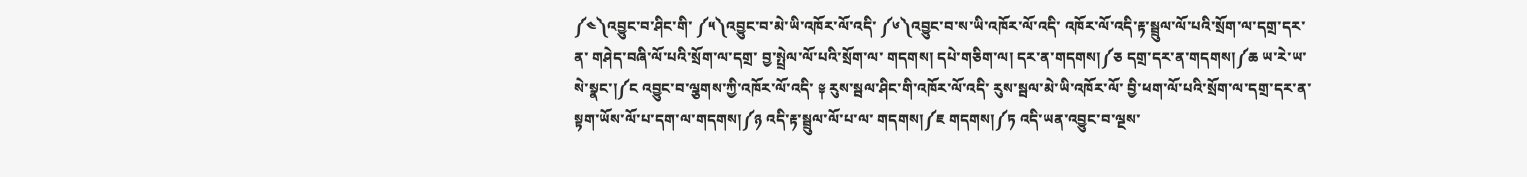༼༤༽འབྱུང་བ་ཤིང་གི་ ༼༥༽འབྱུང་བ་མེ་ཡི་འཁོར་ལོ་འདི་ ༼༦༽འབྱུང་བ་ས་ཡི་འཁོར་ལོ་འདི་ འཁོར་ལོ་འདི་རྟ་སྦྲུལ་ལོ་པའི་སྲོག་ལ་དགྲ་དར་ན་ གཤེད་བཞི་ལོ་པའི་སྲོག་ལ་དགྲ་ བྱ་སྤྲེལ་ལོ་པའི་སྲོག་ལ་ གདགས། དཔེ་གཅིག་ལ། དར་ན་གདགས།༼ཅ དགྲ་དར་ན་གདགས།༼ཆ ཡ་རེ་ཡ་སེ་སྣང་།༼ང འབྱུང་བ་ལྕགས་ཀྱི་འཁོར་ལོ་འདི་ ༈ རུས་སྦལ་ཤིང་གི་འཁོར་ལོ་འདི་ རུས་སྦལ་མེ་ཡི་འཁོར་ལོ་ བྱི་ཕག་ལོ་པའི་སྲོག་ལ་དགྲ་དར་ན་ སྟག་ཡོས་ལོ་པ་དག་ལ་གདགས།༼ཉ འདི་རྟ་སྦྲུལ་ལོ་པ་ལ་ གདགས།༼ཇ གདགས།༼ཏ འདི་ཡན་འབྱུང་བ་ལྔས་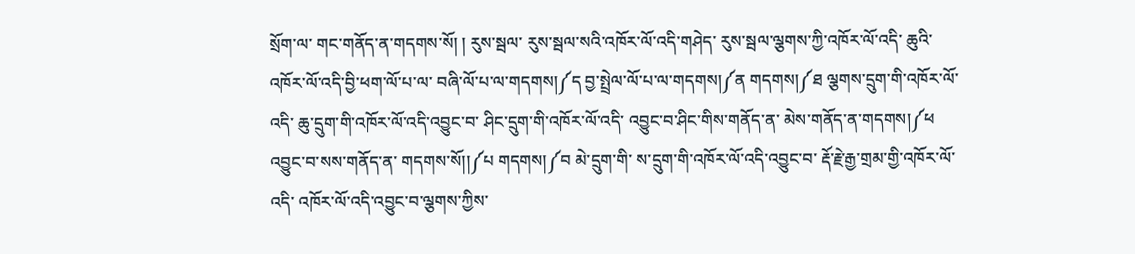སྲོག་ལ་ གང་གནོད་ན་གདགས་སོ། ། རུས་སྦལ་ རུས་སྦལ་སའི་འཁོར་ལོ་འདི་གཤེད་ རུས་སྦལ་ལྕགས་ཀྱི་འཁོར་ལོ་འདི་ ཆུའི་འཁོར་ལོ་འདི་བྱི་ཕག་ལོ་པ་ལ་ བཞི་ལོ་པ་ལ་གདགས།༼ད བྱ་སྤྲེལ་ལོ་པ་ལ་གདགས།༼ན གདགས།༼ཐ ལྕགས་དྲུག་གི་འཁོར་ལོ་འདི་ ཆུ་དྲུག་གི་འཁོར་ལོ་འདི་འབྱུང་བ་ ཤིང་དྲུག་གི་འཁོར་ལོ་འདི་ འབྱུང་བ་ཤིང་གིས་གནོད་ན་ མེས་གནོད་ན་གདགས།༼ཕ འབྱུང་བ་སས་གནོད་ན་ གདགས་སོ།།༼པ གདགས།༼བ མེ་དྲུག་གི་ ས་དྲུག་གི་འཁོར་ལོ་འདི་འབྱུང་བ་ རྡོ་རྗེ་རྒྱ་གྲམ་གྱི་འཁོར་ལོ་འདི་ འཁོར་ལོ་འདི་འབྱུང་བ་ལྕགས་ཀྱིས་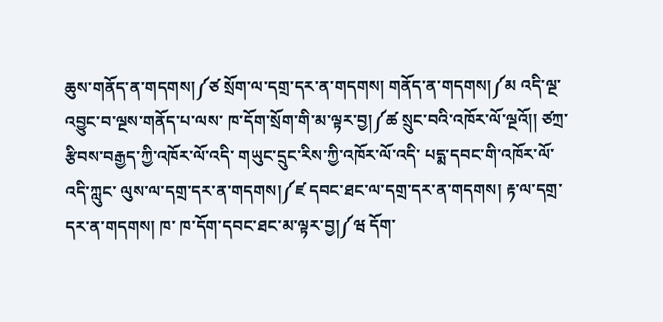ཆུས་གནོད་ན་གདགས།༼ཙ སྲོག་ལ་དགྲ་དར་ན་གདགས། གནོད་ན་གདགས།༼མ འདི་ལྔ་འབྱུང་བ་ལྔས་གནོད་པ་ལས་ ཁ་དོག་སྲོག་གི་མ་ལྟར་བྱ།༼ཚ སྲུང་བའི་འཁོར་ལོ་ལྔའོ།། ཙཀྲ་རྩིབས་བརྒྱད་ཀྱི་འཁོར་ལོ་འདི་ གཡུང་དྲུང་རིས་ཀྱི་འཁོར་ལོ་འདི་ པདྨ་དབང་གི་འཁོར་ལོ་འདི་ཀླུང་ ལུས་ལ་དགྲ་དར་ན་གདགས།༼ཛ དབང་ཐང་ལ་དགྲ་དར་ན་གདགས། རྟ་ལ་དགྲ་དར་ན་གདགས། ཁ་ ཁ་དོག་དབང་ཐང་མ་ལྟར་བྱ།༼ཝ དོག་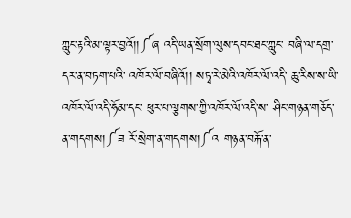ཀླུང་རྟའི་མ་ལྟར་བྱའོ།།༼ཞ འདི་ཡན་སྲོག་ལུས་དབང་ཐང་ཀླུང་ བཞི་ལ་དགྲ་དར་ན་བཏག་པའི་ འཁོར་ལོ་བཞིའོ།། སཏྭ་རེ་མེའི་འཁོར་ལོ་འདི་ ཆུ་རིས་ས་ཡི་འཁོར་ལོ་འདི་ཧོམ་དང་ ཕུར་པ་ལྕགས་ཀྱི་འཁོར་ལོ་འདི་ས་ ཤིང་གཉན་གཅོད་ན་གདགས།༼ཟ རོ་སྲེག་ན་གདགས།༼འ གཉན་བརྐོ་ན་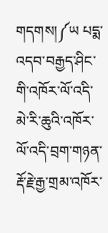གདགས།༼ཡ པདྨ་འདབ་བརྒྱད་ཤིང་གི་འཁོར་ལོ་འདི་ མེ་རི་ཆུའི་འཁོར་ལོ་འདི་བྲག་གཉན་ རྡོ་རྗེ་རྒྱ་གྲམ་འཁོར་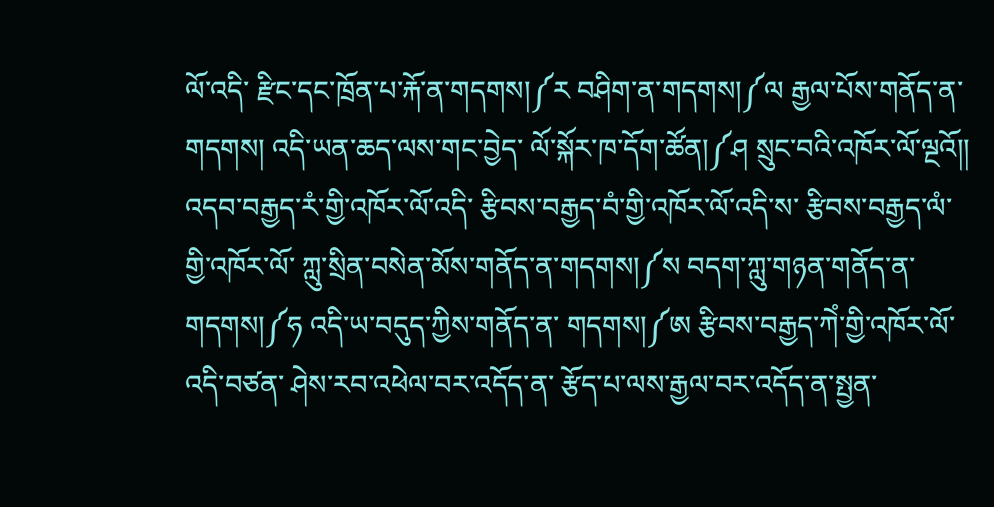ལོ་འདི་ རྫིང་དང་ཁྲོན་པ་རྐོ་ན་གདགས།༼ར བཤིག་ན་གདགས།༼ལ རྒྱལ་པོས་གནོད་ན་གདགས། འདི་ཡན་ཆད་ལས་གང་བྱེད་ ལོ་སྐོར་ཁ་དོག་ཚོན།༼ཤ སྲུང་བའི་འཁོར་ལོ་ལྔའོ།། འདབ་བརྒྱད་རཾ་གྱི་འཁོར་ལོ་འདི་ རྩིབས་བརྒྱད་བཾ་གྱི་འཁོར་ལོ་འདི་ས་ རྩིབས་བརྒྱད་ལཾ་གྱི་འཁོར་ལོ་ ཀླུ་སྲིན་བསེན་མོས་གནོད་ན་གདགས།༼ས བདག་ཀླུ་གཉན་གནོད་ན་གདགས།༼ཧ འདི་ཡ་བདུད་ཀྱིས་གནོད་ན་ གདགས།༼ཨ རྩིབས་བརྒྱད་ཀེཾ་གྱི་འཁོར་ལོ་འདི་བཙན་ ཤེས་རབ་འཕེལ་བར་འདོད་ན་ རྩོད་པ་ལས་རྒྱལ་བར་འདོད་ན་སྤྱན་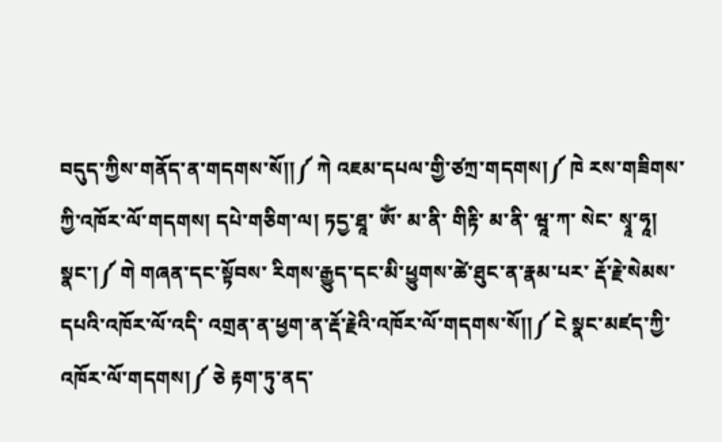བདུད་ཀྱིས་གནོད་ན་གདགས་སོ།།༼ ཀེ འཇམ་དཔལ་གྱི་ཙཀྲ་གདགས།༼ ཁེ རས་གཟིགས་ཀྱི་འཁོར་ལོ་གདགས། དཔེ་གཅིག་ལ། ཏདྱ་ཐཱ་ ཨོཾ་ མ་ནི་ གིརྟི་ མ་ནི་ ཝཱ་ཀ་ སེང་ སྭཱ་ཧཱ། སྣང་།༼ གེ གཞན་དང་སྟོབས་ རིགས་རྒྱུད་དང་མི་ཕྱུགས་ཚེ་ཐུང་ན་རྣམ་པར་ རྡོ་རྗེ་སེམས་དཔའི་འཁོར་ལོ་འདི་ འགྲན་ན་ཕྱག་ན་རྡོ་རྗེའི་འཁོར་ལོ་གདགས་སོ།།༼ ངེ སྣང་མཛད་ཀྱི་འཁོར་ལོ་གདགས།༼ ཅེ རྟག་ཏུ་ནད་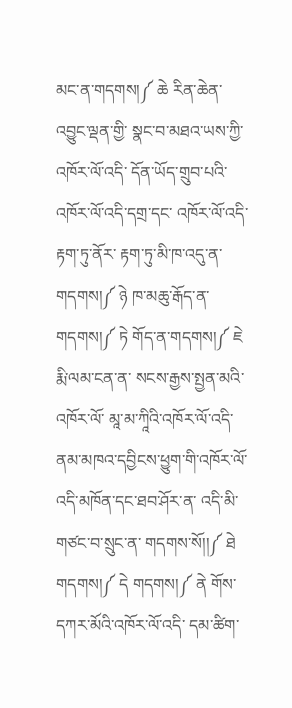མང་ན་གདགས།༼ ཆེ རིན་ཆེན་འབྱུང་ལྡན་གྱི་ སྣང་བ་མཐའ་ཡས་ཀྱི་འཁོར་ལོ་འདི་ དོན་ཡོད་གྲུབ་པའི་འཁོར་ལོ་འདི་དགྲ་དང་ འཁོར་ལོ་འདི་རྟག་ཏུ་ནོར་ རྟག་ཏུ་མི་ཁ་འདུ་ན་གདགས།༼ ཉེ ཁ་མཆུ་རྒོད་ན་གདགས།༼ ཏེ གོད་ན་གདགས།༼ ཇེ རྨི་ལམ་ངན་ན་ སངས་རྒྱས་སྤྱན་མའི་འཁོར་ལོ་ མཱ་མ་ཀཱིའི་འཁོར་ལོ་འདི་ ནམ་མཁའ་དབྱིངས་ཕྱུག་གི་འཁོར་ལོ་ འདི་མཁོན་དང་ཐབ་ཤོར་ན་ འདི་མི་གཙང་བ་སྲུང་ན་ གདགས་སོ།།༼ ཐེ གདགས།༼ དེ གདགས།༼ ནེ གོས་དཀར་མོའི་འཁོར་ལོ་འདི་ དམ་ཚིག་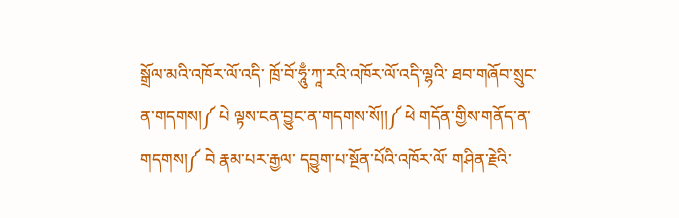སྒྲོལ་མའི་འཁོར་ལོ་འདི་ ཁྲོ་བོ་ཧཱུྃ་ཀཱ་རའི་འཁོར་ལོ་འདི་ལྷའི་ ཐབ་གཞོབ་སྲུང་ན་གདགས།༼ པེ ལྟས་ངན་བྱུང་ན་གདགས་སོ།།༼ ཕེ གདོན་གྱིས་གནོད་ན་གདགས།༼ བེ རྣམ་པར་རྒྱལ་ དབྱུག་པ་སྔོན་པོའི་འཁོར་ལོ་ གཤིན་རྗེའི་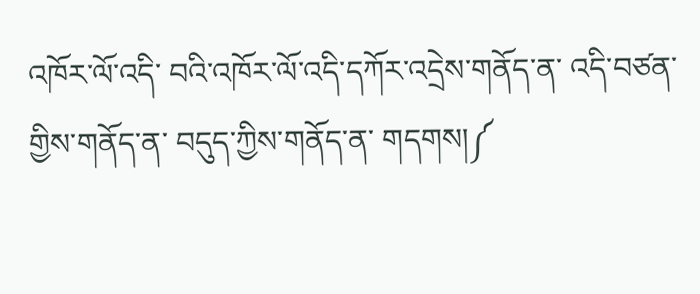འཁོར་ལོ་འདི་ བའི་འཁོར་ལོ་འདི་དཀོར་འདྲེས་གནོད་ན་ འདི་བཙན་གྱིས་གནོད་ན་ བདུད་ཀྱིས་གནོད་ན་ གདགས།༼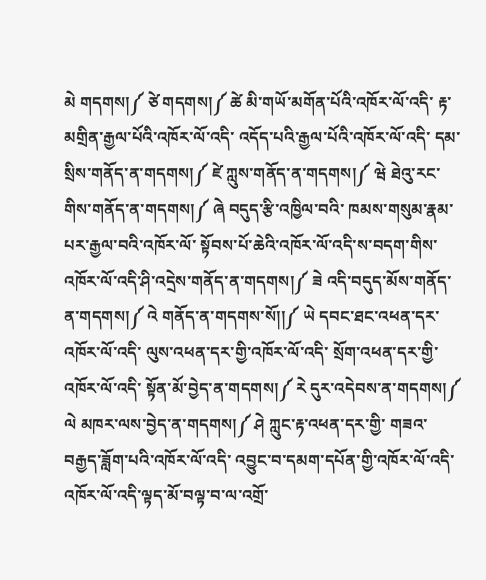མེ གདགས།༼ ཙེ གདགས།༼ ཚེ མི་གཡོ་མགོན་པོའི་འཁོར་ལོ་འདི་ རྟ་མགྲིན་རྒྱལ་པོའི་འཁོར་ལོ་འདི་ འདོད་པའི་རྒྱལ་པོའི་འཁོར་ལོ་འདི་ དམ་སྲིས་གནོད་ན་གདགས།༼ ཛེ ཀླུས་གནོད་ན་གདགས།༼ ཝེ ཐེའུ་རང་གིས་གནོད་ན་གདགས།༼ ཞེ བདུད་རྩི་འཁྱིལ་བའི་ ཁམས་གསུམ་རྣམ་པར་རྒྱལ་བའི་འཁོར་ལོ་ སྟོབས་པོ་ཆེའི་འཁོར་ལོ་འདི་ས་བདག་གིས་ འཁོར་ལོ་འདི་ཤི་འདྲེས་གནོད་ན་གདགས།༼ ཟེ འདི་བདུད་མོས་གནོད་ན་གདགས།༼ འེ གནོད་ན་གདགས་སོ།།༼ ཡེ དབང་ཐང་འཕན་དར་འཁོར་ལོ་འདི་ ལུས་འཕན་དར་གྱི་འཁོར་ལོ་འདི་ སྲོག་འཕན་དར་གྱི་འཁོར་ལོ་འདི་ སྟོན་མོ་བྱེད་ན་གདགས།༼ རེ དུར་འདེབས་ན་གདགས།༼ ལེ མཁར་ལས་བྱེད་ན་གདགས།༼ ཤེ ཀླུང་རྟ་འཕན་དར་གྱི་ གཟའ་བརྒྱད་ཟློག་པའི་འཁོར་ལོ་འདི་ འབྱུང་བ་དམག་དཔོན་གྱི་འཁོར་ལོ་འདི་ འཁོར་ལོ་འདི་ལྟད་མོ་བལྟ་བ་ལ་འགྲོ་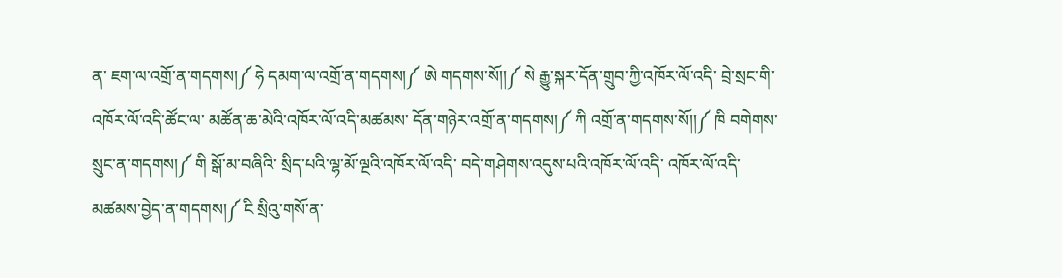ན་ ཇག་ལ་འགྲོ་ན་གདགས།༼ ཧེ དམག་ལ་འགྲོ་ན་གདགས།༼ ཨེ གདགས་སོ།།༼ སེ རྒྱུ་སྐར་དོན་གྲུབ་ཀྱི་འཁོར་ལོ་འདི་ བྲེ་སྲང་གི་འཁོར་ལོ་འདི་ཚོང་ལ་ མཚོན་ཆ་མེའི་འཁོར་ལོ་འདི་མཚམས་ དོན་གཉེར་འགྲོ་ན་གདགས།༼ ཀི འགྲོ་ན་གདགས་སོ།།༼ ཁི བགེགས་སྲུང་ན་གདགས།༼ གི སྒོ་མ་བཞིའི་ སྲིད་པའི་ལྷ་མོ་ལྔའི་འཁོར་ལོ་འདི་ བདེ་གཤེགས་འདུས་པའི་འཁོར་ལོ་འདི་ འཁོར་ལོ་འདི་མཚམས་བྱེད་ན་གདགས།༼ ངི སྲིའུ་གསོ་ན་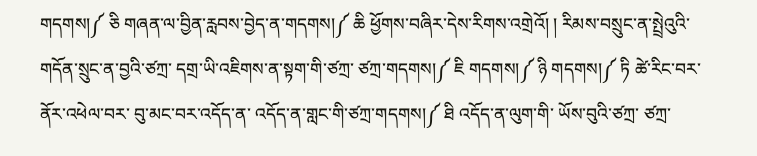གདགས།༼ ཅི གཞན་ལ་བྱིན་རླབས་བྱེད་ན་གདགས།༼ ཆི ཕྱོགས་བཞིར་དེས་རིགས་འགྲེའོ། ། རིམས་བསྲུང་ན་སྤྲེའུའི་ གདོན་སྲུང་ན་བྱའི་ཙཀྲ་ དགྲ་ཡི་འཇིགས་ན་སྟག་གི་ཙཀྲ་ ཙཀྲ་གདགས།༼ ཇི གདགས།༼ ཉི གདགས།༼ ཏི ཚེ་རིང་བར་ ནོར་འཕེལ་བར་ བུ་མང་བར་འདོད་ན་ འདོད་ན་གླང་གི་ཙཀྲ་གདགས།༼ ཐི འདོད་ན་ལུག་གི་ ཡོས་བུའི་ཙཀྲ་ ཙཀྲ་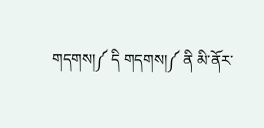གདགས།༼ དི གདགས།༼ ནི མི་ནོར་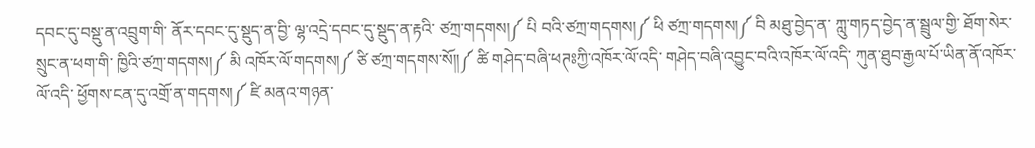དབང་དུ་བསྡུ་ན་འབྲུག་གི་ ནོར་དབང་དུ་སྡུད་ན་བྱི་ ལྷ་འདྲེ་དབང་དུ་སྡུད་ན་རྟའི་ ཙཀྲ་གདགས།༼ པི བའི་ཙཀྲ་གདགས།༼ ཕི ཙཀྲ་གདགས།༼ བི མཐུ་བྱེད་ན་ ཀླུ་གཏད་བྱེད་ན་སྦྲུལ་གྱི་ ཐོག་སེར་སྲུང་ན་ཕག་གི་ ཁྱིའི་ཙཀྲ་གདགས།༼ མི འཁོར་ལོ་གདགས།༼ ཙི ཙཀྲ་གདགས་སོ།།༼ ཚི གཤེད་བཞི་ཕཊཿཀྱི་འཁོར་ལོ་འདི་ གཤེད་བཞི་འབྱུང་བའི་འཁོར་ལོ་འདི་ ཀུན་ཐུབ་རྒྱལ་པོ་ཡིན་ནོ་འཁོར་ལོ་འདི་ ཕྱོགས་ངན་དུ་འགྲོ་ན་གདགས།༼ ཛི མནའ་གཉན་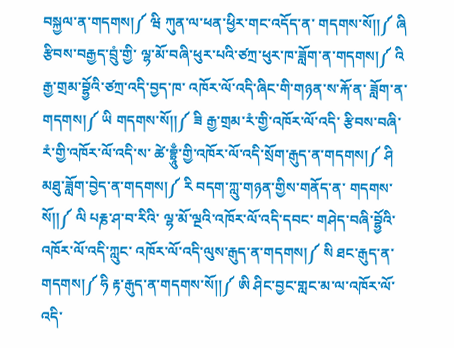བསྐྱལ་ན་གདགས།༼ ཝི ཀུན་ལ་ཕན་ཕྱིར་གང་འདོད་ན་ གདགས་སོ།།༼ ཞི རྩིབས་བརྒྱད་བྲུཾ་གྱི་ ལྷ་མོ་བཞི་ཕུར་པའི་ཙཀྲ་ཕུར་ཁ་ཟློག་ན་གདགས།༼ འི རྒྱ་གྲམ་བྷྱོའི་ཙཀྲ་འདི་བྱད་ཁ་ འཁོར་ལོ་འདི་ཞིང་གི་གཉན་ས་རྐོ་ན་ ཟློག་ན་གདགས།༼ ཡི གདགས་སོ།།༼ ཟི རྒྱ་གྲམ་རཾ་གྱི་འཁོར་ལོ་འདི་ རྩིབས་བཞི་རཾ་གྱི་འཁོར་ལོ་འདི་ས་ ཚེ་བྷྲཱུྃ་གྱི་འཁོར་ལོ་འདི་སྲོག་རྒུད་ན་གདགས།༼ ཤི མཐུ་ཟློག་བྱེད་ན་གདགས།༼ རི བདག་ཀླུ་གཉན་གྱིས་གནོད་ན་ གདགས་སོ།།༼ ལི པརྞ་ཤ་བ་རིའི་ ལྷ་མོ་ལྔའི་འཁོར་ལོ་འདི་དབང་ གཤེད་བཞི་བྷྱོའི་འཁོར་ལོ་འདི་ཀླུང་ འཁོར་ལོ་འདི་ལུས་རྒུད་ན་གདགས།༼ སི ཐང་རྒུད་ན་གདགས།༼ ཧི རྟ་རྒུད་ན་གདགས་སོ།།༼ ཨི ཤིང་བྱང་གླང་མ་ལ་འཁོར་ལོ་འདི་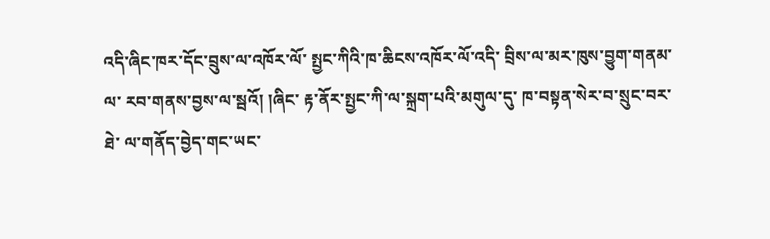འདི་ཞིང་ཁར་དོང་བྲུས་ལ་འཁོར་ལོ་ སྤྱང་ཀིའི་ཁ་ཆིངས་འཁོར་ལོ་འདི་ བྲིས་ལ་མར་ཁུས་བྱུག་གནམ་ལ་ རབ་གནས་བྱས་ལ་སྦའོ། །ཞིང་ རྟ་ནོར་སྤྱང་ཀི་ལ་སྐྲག་པའི་མགུལ་དུ་ ཁ་བསྟན་སེར་བ་སྲུང་བར་ཐེ་ ལ་གནོད་བྱེད་གང་ཡང་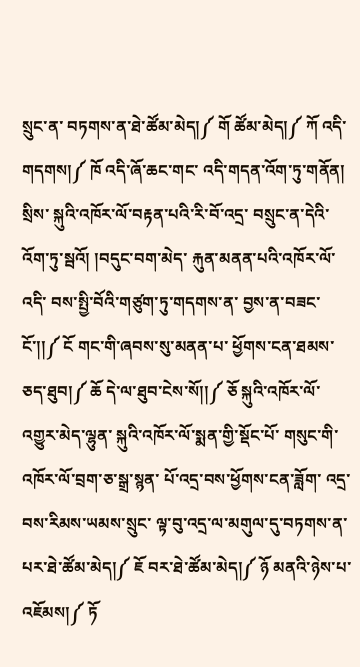སྲུང་ན་ བཏགས་ན་ཐེ་ཚོམ་མེད།༼ གོ ཚོམ་མེད།༼ ཀོ འདི་གདགས།༼ ཁོ འདི་ཞོ་ཆང་གང་ འདི་གདན་འོག་ཏུ་གནོན། སྲིས་ སྐུའི་འཁོར་ལོ་བརྟན་པའི་རི་བོ་འདྲ་ བསྲུང་ན་དེའི་འོག་ཏུ་སྦའོ། །བདུང་བག་མེད་ རྐུན་མནན་པའི་འཁོར་ལོ་འདི་ བས་སྤྱི་བོའི་གཙུག་ཏུ་གདགས་ན་ བྱས་ན་བཟང་ངོ་།།༼ ངོ གང་གི་ཞབས་སུ་མནན་པ་ ཕྱོགས་ངན་ཐམས་ཅད་ཐུབ།༼ ཆོ དེ་ལ་ཐུབ་ངེས་སོ།།༼ ཅོ སྐུའི་འཁོར་ལོ་འགྱུར་མེད་ལྷུན་ སྐུའི་འཁོར་ལོ་སྨན་གྱི་སྡོང་པོ་ གསུང་གི་འཁོར་ལོ་བྲག་ཅ་སྒྲ་སྙན་ པོ་འདྲ་བས་ཕྱོགས་ངན་ཟློག་ འདྲ་བས་རིམས་ཡམས་སྲུང་ ལྟ་བུ་འདྲ་ལ་མགུལ་དུ་བཏགས་ན་ པར་ཐེ་ཚོམ་མེད།༼ ཇོ བར་ཐེ་ཚོམ་མེད།༼ ཉོ མནའི་ཉེས་པ་འཇོམས།༼ ཏོ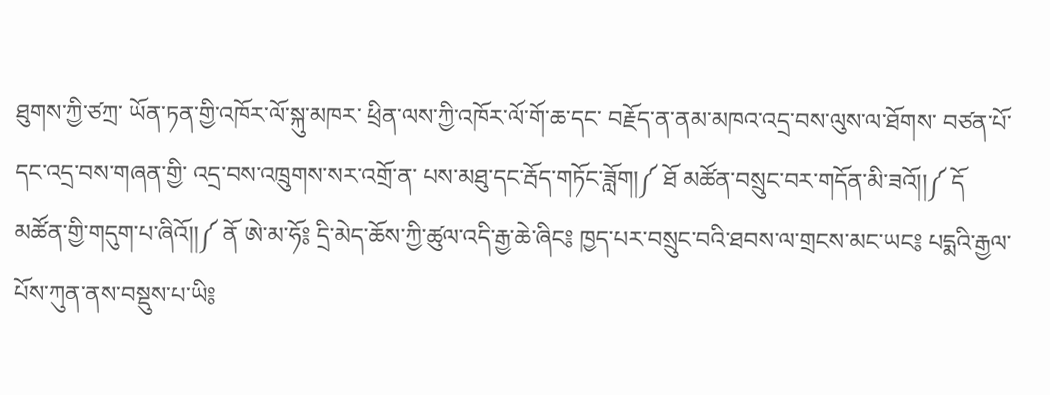ཐུགས་ཀྱི་ཙཀྲ་ ཡོན་ཏན་གྱི་འཁོར་ལོ་སྐུ་མཁར་ ཕྲིན་ལས་ཀྱི་འཁོར་ལོ་གོ་ཆ་དང་ བརྗོད་ན་ནམ་མཁའ་འདྲ་བས་ལུས་ལ་ཐོགས་ བཙན་པོ་དང་འདྲ་བས་གཞན་གྱི་ འདྲ་བས་འཁྲུགས་སར་འགྲོ་ན་ པས་མཐུ་དང་རྦོད་གཏོང་ཟློག།༼ ཐོ མཚོན་བསྲུང་བར་གདོན་མི་ཟའོ།།༼ དོ མཚོན་གྱི་གདུག་པ་ཞིའོ།།༼ ནོ ཨེ་མ་ཧོ༔ དྲི་མེད་ཆོས་ཀྱི་ཚུལ་འདི་རྒྱ་ཆེ་ཞིང༔ ཁྱད་པར་བསྲུང་བའི་ཐབས་ལ་གྲངས་མང་ཡང༔ པདྨའི་རྒྱལ་པོས་ཀུན་ནས་བསྡུས་པ་ཡི༔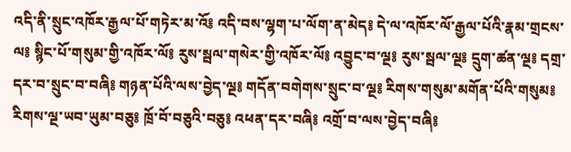འདི་ནི་སྲུང་འཁོར་རྒྱལ་པོ་གཏེར་མ་འོ༔ འདི་བས་ལྷག་པ་ལོག་ན་མེད༔ དེ་ལ་འཁོར་ལོ་རྒྱལ་པོའི་རྣམ་གྲངས་ལ༔ སྙིང་པོ་གསུམ་གྱི་འཁོར་ལོ༔ རུས་སྦལ་གསེར་གྱི་འཁོར་ལོ༔ འབྱུང་བ་ལྔ༔ རུས་སྦལ་ལྔ༔ དྲུག་ཚན་ལྔ༔ དགྲ་དར་བ་སྲུང་བ་བཞི༔ གཉན་པོའི་ལས་བྱེད་ལྔ༔ གདོན་བགེགས་སྲུང་བ་ལྔ༔ རིགས་གསུམ་མགོན་པོའི་གསུམ༔ རིགས་ལྔ་ཡབ་ཡུམ་བཅུ༔ ཁྲོ་བོ་བཅུའི་བཅུ༔ འཕན་དར་བཞི༔ འགྲོ་བ་ལས་བྱེད་བཞི༔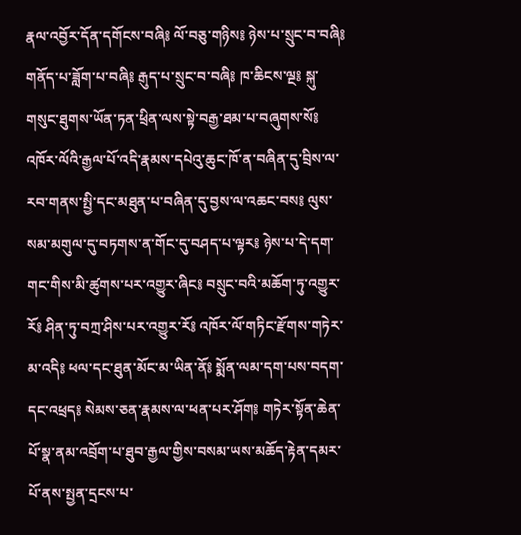རྣལ་འབྱོར་དོན་དགོངས་བཞི༔ ལོ་བཅུ་གཉིས༔ ཉེས་པ་སྲུང་བ་བཞི༔ གནོད་པ་ཟློག་པ་བཞི༔ རྒུད་པ་སྲུང་བ་བཞི༔ ཁ་ཆིངས་ལྔ༔ སྐུ་གསུང་ཐུགས་ཡོན་ཏན་ཕྲིན་ལས་སྟེ་བརྒྱ་ཐམ་པ་བཞུགས་སོ༔ འཁོར་ལོའི་རྒྱལ་པོ་འདི་རྣམས་དཔེའུ་ཆུང་ཁོ་ན་བཞིན་དུ་བྲིས་ལ་རབ་གནས་སྤྱི་དང་མཐུན་པ་བཞིན་དུ་བྱས་ལ་འཆང་བས༔ ལུས་སམ་མགུལ་དུ་བཏགས་ན་གོང་དུ་བཤད་པ་ལྟར༔ ཉེས་པ་དེ་དག་གང་གིས་མི་ཚུགས་པར་འགྱུར་ཞིང༔ བསྲུང་བའི་མཆོག་ཏུ་འགྱུར་རོ༔ ཤིན་ཏུ་བཀྲ་ཤིས་པར་འགྱུར་རོ༔ འཁོར་ལོ་གཏིང་རྫོགས་གཏེར་མ་འདི༔ ཕལ་དང་ཐུན་མོང་མ་ཡིན་ནོ༔ སྨོན་ལམ་དག་པས་བདག་དང་འཕྲད༔ སེམས་ཅན་རྣམས་ལ་ཕན་པར་ཤོག༔ གཏེར་སྟོན་ཆེན་པོ་སྣ་ནམ་འབྲོག་པ་ཐུབ་རྒྱལ་གྱིས་བསམ་ཡས་མཆོད་རྟེན་དམར་པོ་ནས་སྤྱན་དྲངས་པ་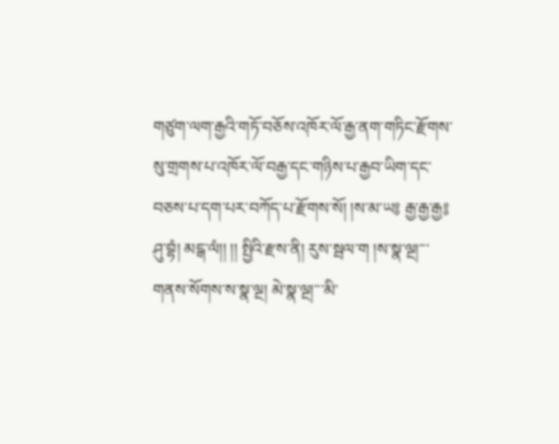གཙུག་ལག་རྒྱའི་གཏོ་བཅོས་འཁོར་ལོ་རྒྱ་ནག་གཏིང་རྫོགས་སུ་གྲགས་པ་འཁོར་ལོ་བརྒྱ་དང་གཉིས་པ་རྒྱབ་ཡིག་དང་བཅས་པ་དག་པར་བཀོད་པ་རྫོགས་སོ། །ས་མ་ཡ༔ རྒྱ་རྒྱ་རྒྱ༔ ཤུ་བྷཾ། མངྒ་ལཾ།། །། སྤྱིའི་རྫས་ནི། རུས་སྦལ་ག །ས་སྣ་ལྔ།་་་གནས་སོགས་ས་སྣ་ལྔ། མེ་སྣ་ལྔ།་་་མི་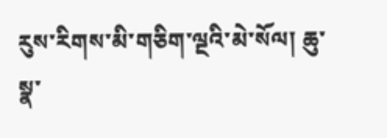རུས་རིགས་མི་གཅིག་ལྔའི་མེ་སོལ། ཆུ་སྣ་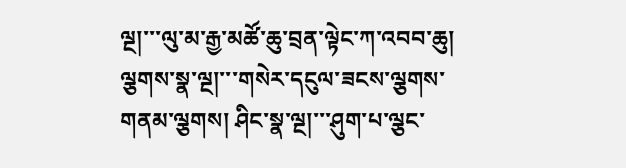ལྔ།་་་ལུ་མ་རྒྱ་མཚོ་ཆུ་བྲན་ལྟེང་ཀ་འབབ་ཆུ། ལྕགས་སྣ་ལྔ།་་་གསེར་དངུལ་ཟངས་ལྕགས་གནམ་ལྕགས། ཤིང་སྣ་ལྔ།་་་ཤུག་པ་ལྕང་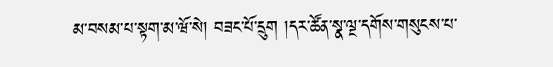མ་བསམ་པ་སྟག་མ་ཝོ་སེ། བཟང་པོ་དྲུག །དར་ཚོན་སྣ་ལྔ་དགོས་གསུངས་པ་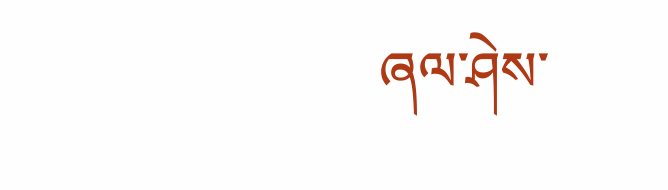ཞལ་ཤེས་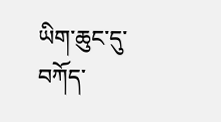ཡིག་ཆུང་དུ་བཀོད་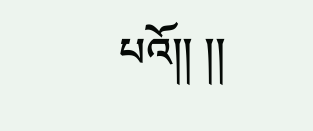པའོ།། །།